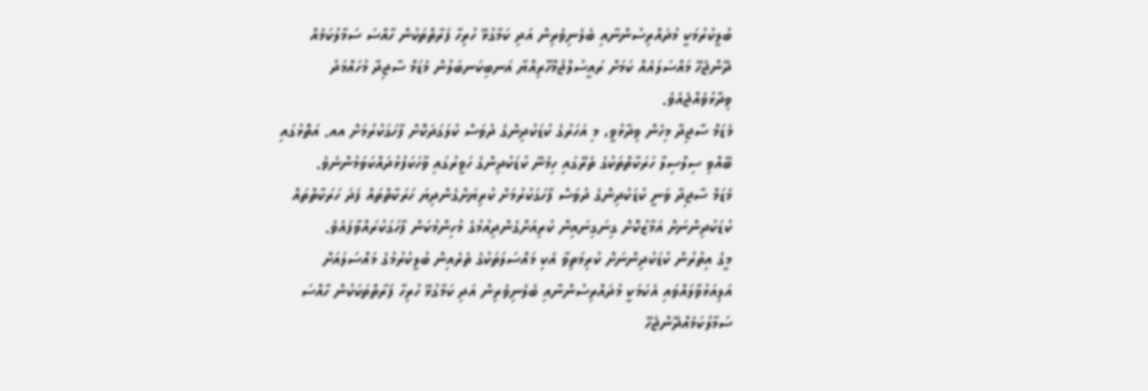ބުލީކުރުމަކީ މުދައްރިސުންނާއި ބެލެނިވެރިން އަދި ކަމާގުޅޭ ހުރިހާ ފަރާތްތަކުން ހާއްސަ ސަމާލުކަމެއް ދޭންޖެހޭ މައްސަލައެއް ކަމަށް ރައީސުލްޖުމްހޫރިއްޔާ އަނބިކަނބަލުން މެޑަމް ސާޖިދާ މުހައްމަދު ވިދާޅުވެއްޖެއެވެ.
މެޑަމް ސާޖިދާ މިހެން ވިދާޅުވީ، މި އަހަރުގެ ކުޑަކުދިންގެ ދުވަސް ކުލަގަދަކޮށް ފާހަގަކުރުމަށް އއ. އަތޮޅުގައި ބޭއްވި ސިލްސިލާ ހަރަކާތްތަކުގެ ތެރޭގައި ހިމެނޭ ކުޑަކުދިންގެ ހަވީރުގައި ވާހަކަފުޅުދައްކަވަމުންނެވެ.
މެޑަމް ސާޖިދާ ވަނީ ކުޑަކުދިންގެ ދުވަސް ފާހަގަކުރުމަށް ކުރިޔަށްގެންދިޔަ ހަރަކާތްތައް ފަދަ ހަރަކާތްތައް ކުޑަކުދިންނަށް އަމާޒުކޮށް ގިނަގިނައިން ކުރިއަށްގެންދިއުމުގެ މުހިންމުކަން ފާހަގަކުރައްވާފައެވެ.
މީގެ އިތުރުން ކުޑަކުދިންނަށް ކުރިމަތިވާ އެކި މައްސަލަތަކުގެ ތެރެއިން ބުލީކުރުމުގެ މައްސަލައަށް އަލިއަޅުވާލައްވައި އެކަމަކީ މުދައްރިސުންނާއި ބެލެނިވެރިން އަދި ކަމާގުޅޭ ހުރިހާ ފަރާތްތަކަކުން ހާއްސަ ސަމާލުކަމެއްދޭންޖެހޭ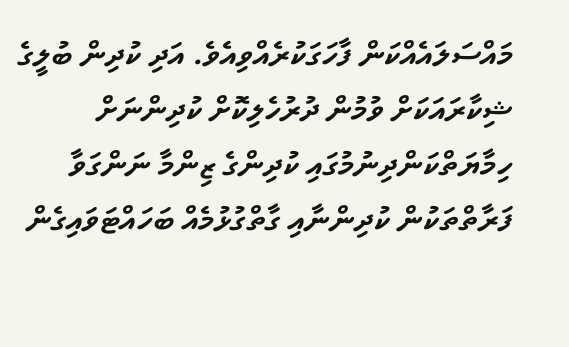މައްސަލައެއްކަން ފާހަގަކުރެއްވިއެވެ. އަދި ކުދިން ބުލީގެ ޝިކާރައަކަށް ވުމުން ދުރުހެލިކޮށް ކުދިންނަށް ހިމާޔަތްކަންދިނުމުގައި ކުދިންގެ ޒިންމާ ނަންގަވާ ފަރާތްތަކުން ކުދިންނާއި ގާތްގުޅުމެއް ބަހައްޓަވައިގެން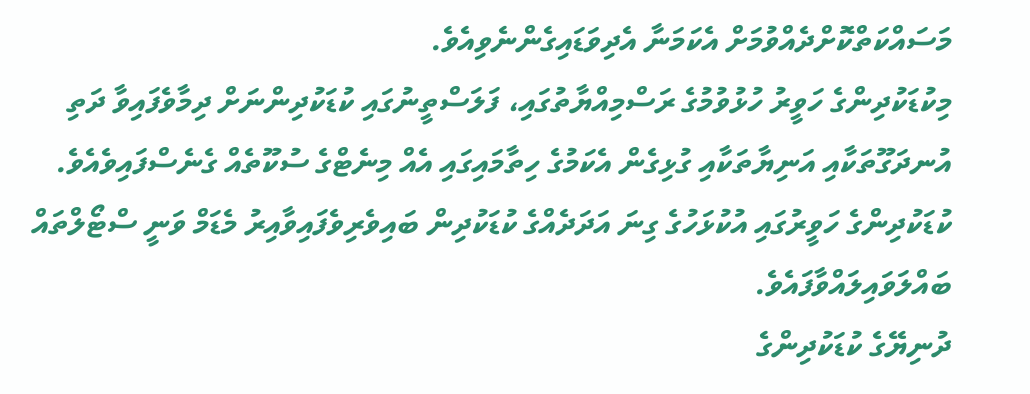މަސައްކަތްކޮށްދެއްވުމަށް އެކަމަނާ އެދިވަޑައިގެންނެވިއެވެ.
މިކުޑަކުދިންގެ ހަވީރު ހުޅުވުމުގެ ރަސްމިއްޔާތުގައި، ފަލަސްތީނުގައި ކުޑަކުދިންނަށް ދިމާވެފައިވާ ދަތި އުނދަގޫތަކާއި އަނިޔާތަކާއި ގުޅިގެން އެކަމުގެ ހިތާމައިގައި އެއް މިނެޓްގެ ސުކޫތެއް ގެނެސްފައިވެއެވެ. ކުޑަކުދިންގެ ހަވީރުގައި އުކުޅަހުގެ ގިނަ އަދަދެއްގެ ކުޑަކުދިން ބައިވެރިވެފައިވާއިރު މެޑަމް ވަނީ ސްޓޯލްތައް ބައްލަވައިލައްވާފައެވެ.
ދުނިޔޭގެ ކުޑަކުދިންގެ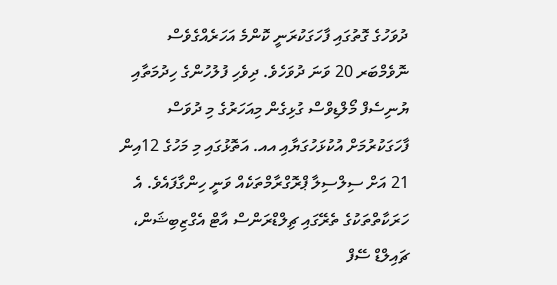ދުވަހުގެ ގޮތުގައި ފާހަގަކުރަނީ ކޮންމެ އަހަރެއްގެވެސް ނޮވެމްބަރ 20 ވަނަ ދުވަހެވެ. ދިވެހި ފުލުހުންގެ ހިދުމަތާއި ޔުނިސެފް މޯލްޑިވްސް ގުޅިގެން މިއަހަރުގެ މި ދުވަސް ފާހަގަކުރުމަށް އުކުޅަހުގަޔާއި އއ. އަތޮޅުގައި މި މަހުގެ 12އިން 21 އަށް ސިލްސިލާ ޕްރޮގްރާމްތަކެއް ވަނީ ހިންގާފައެވެ. އެ ހަރަކާތްތަކުގެ ތެރޭގައި ޗިލްޑްރަންސް އާޓް އެގްޒިބިޝަން، ޗައިލްޑް ސޭފް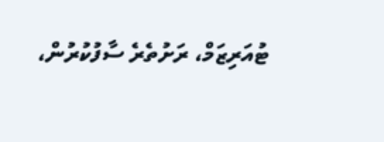ޓުއަރިޒަމް، ރަށުތެރެ ސާފުކުރުން،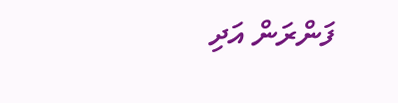ފަންރަން އަދި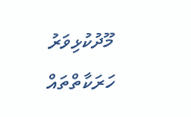މޫދުކުޅިވަރު ހަރަކާތްތައް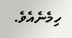ހިމެނެއެވެ.